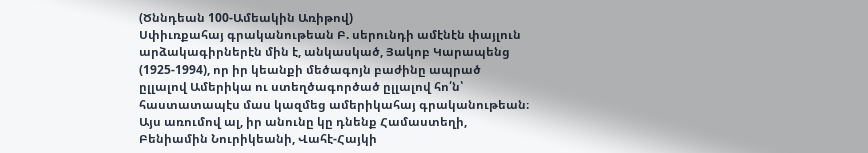(Ծննդեան 100-Ամեակին Առիթով)
Սփիւռքահայ գրականութեան Բ. սերունդի ամէնէն փայլուն արձակագիրներէն մին է, անկասկած, Յակոբ Կարապենց (1925-1994), որ իր կեանքի մեծագոյն բաժինը ապրած ըլլալով Ամերիկա ու ստեղծագործած ըլլալով հո՛ն՝ հաստատապէս մաս կազմեց ամերիկահայ գրականութեան։ Այս առումով ալ, իր անունը կը դնենք Համաստեղի, Բենիամին Նուրիկեանի, Վահէ-Հայկի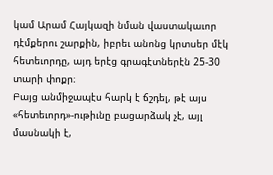կամ Արամ Հայկազի նման վաստակաւոր դէմքերու շարքին, իբրեւ անոնց կրտսեր մէկ հետեւորդը, այդ երէց գրագէտներէն 25-30 տարի փոքր։
Բայց անմիջապէս հարկ է ճշդել, թէ այս «հետեւորդ»-ութիւնը բացարձակ չէ, այլ մասնակի է,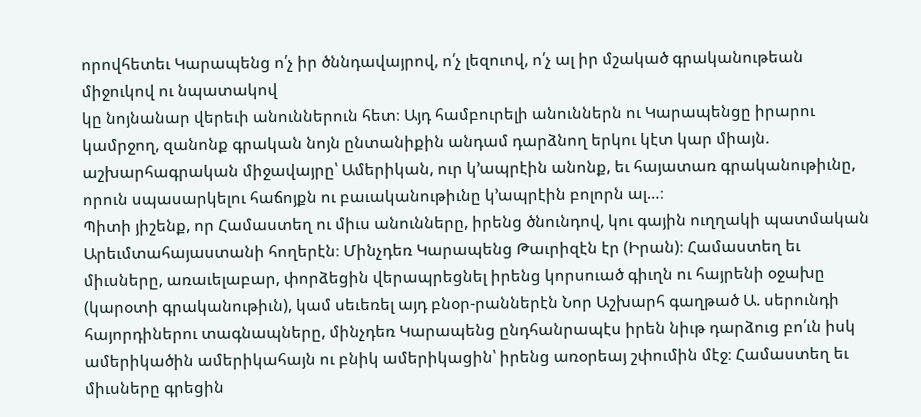որովհետեւ Կարապենց ո՛չ իր ծննդավայրով, ո՛չ լեզուով, ո՛չ ալ իր մշակած գրականութեան միջուկով ու նպատակով
կը նոյնանար վերեւի անուններուն հետ։ Այդ համբուրելի անուններն ու Կարապենցը իրարու կամրջող, զանոնք գրական նոյն ընտանիքին անդամ դարձնող երկու կէտ կար միայն. աշխարհագրական միջավայրը՝ Ամերիկան, ուր կ’ապրէին անոնք, եւ հայատառ գրականութիւնը, որուն սպասարկելու հաճոյքն ու բաւականութիւնը կ’ապրէին բոլորն ալ…։
Պիտի յիշենք, որ Համաստեղ ու միւս անունները, իրենց ծնունդով, կու գային ուղղակի պատմական Արեւմտահայաստանի հողերէն։ Մինչդեռ Կարապենց Թաւրիզէն էր (Իրան)։ Համաստեղ եւ միւսները, առաւելաբար, փորձեցին վերապրեցնել իրենց կորսուած գիւղն ու հայրենի օջախը (կարօտի գրականութիւն), կամ սեւեռել այդ բնօր-րաններէն Նոր Աշխարհ գաղթած Ա. սերունդի հայորդիներու տագնապները, մինչդեռ Կարապենց ընդհանրապէս իրեն նիւթ դարձուց բո՛ւն իսկ ամերիկածին ամերիկահայն ու բնիկ ամերիկացին՝ իրենց առօրեայ շփումին մէջ։ Համաստեղ եւ միւսները գրեցին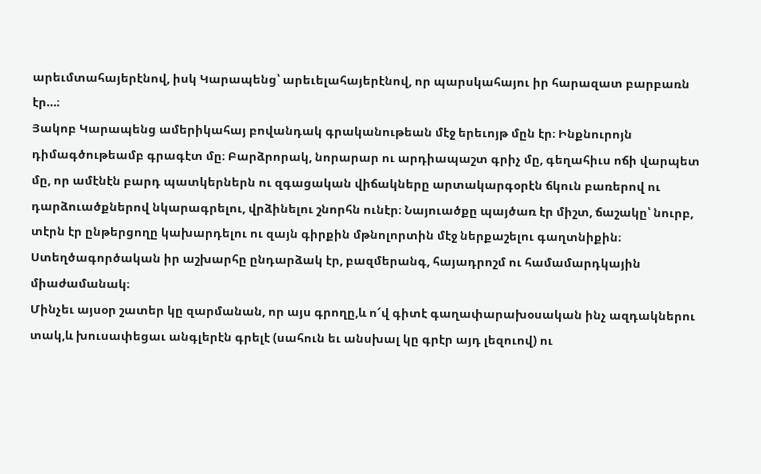արեւմտահայերէնով, իսկ Կարապենց՝ արեւելահայերէնով, որ պարսկահայու իր հարազատ բարբառն էր…։
Յակոբ Կարապենց ամերիկահայ բովանդակ գրականութեան մէջ երեւոյթ մըն էր։ Ինքնուրոյն դիմագծութեամբ գրագէտ մը։ Բարձրորակ, նորարար ու արդիապաշտ գրիչ մը, գեղահիւս ոճի վարպետ մը, որ ամէնէն բարդ պատկերներն ու զգացական վիճակները արտակարգօրէն ճկուն բառերով ու դարձուածքներով նկարագրելու, վրձինելու շնորհն ունէր։ Նայուածքը պայծառ էր միշտ, ճաշակը՝ նուրբ, տէրն էր ընթերցողը կախարդելու ու զայն գիրքին մթնոլորտին մէջ ներքաշելու գաղտնիքին։ Ստեղծագործական իր աշխարհը ընդարձակ էր, բազմերանգ, հայադրոշմ ու համամարդկային միաժամանակ։
Մինչեւ այսօր շատեր կը զարմանան, որ այս գրողը,և ո՜վ գիտէ գաղափարախօսական ինչ ազդակներու տակ,և խուսափեցաւ անգլերէն գրելէ (սահուն եւ անսխալ կը գրէր այդ լեզուով) ու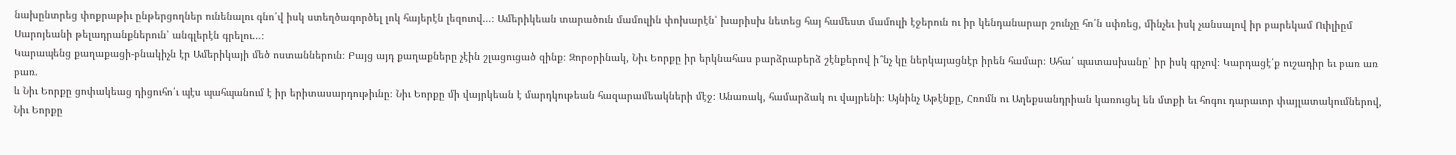նախընտրեց փոքրաթիւ ընթերցողներ ունենալու գնո՛վ իսկ ստեղծագործել լոկ հայերէն լեզուով…։ Ամերիկեան տարածուն մամուլին փոխարէն՝ խարիսխ նետեց հայ համեստ մամուլի էջերուն ու իր կենդանարար շունչը հո՛ն սփռեց, մինչեւ իսկ չանսալով իր բարեկամ Ուիլիըմ Սարոյեանի թելադրանքներուն՝ անգլերէն գրելու…։
Կարապենց քաղաքացի-բնակիչն էր Ամերիկայի մեծ ոստաններուն։ Բայց այդ քաղաքները չէին շլացուցած զինք։ Զորօրինակ, Նիւ Եորքը իր երկնահաս բարձրաբերձ շէնքերով ի՞նչ կը ներկայացնէր իրեն համար։ Ահա՛ պատասխանը՝ իր իսկ գրչով։ Կարդացէ՛ք ուշադիր եւ բառ առ բառ.
և Նիւ Եորքը ցոփակեաց դիցուհո՛ւ պէս պահպանում է իր երիտասարդութիւնը։ Նիւ Եորքը մի վայրկեան է մարդկութեան հազարամեակների մէջ։ Անառակ, համարձակ ու վայրենի։ Այնինչ Աթէնքը, Հռոմն ու Աղեքսանդրիան կառուցել են մտքի եւ հոգու դարաւոր փայլատակումներով, Նիւ Եորքը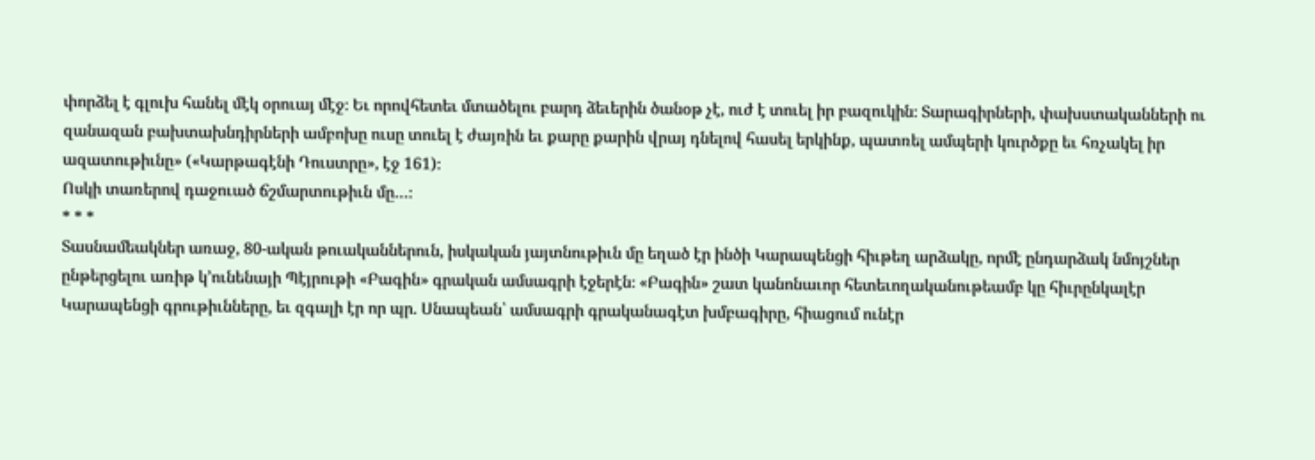փորձել է գլուխ հանել մէկ օրուայ մէջ։ Եւ որովհետեւ մտածելու բարդ ձեւերին ծանօթ չէ, ուժ է տուել իր բազուկին։ Տարագիրների, փախստականների ու զանազան բախտախնդիրների ամբոխը ուսը տուել է ժայռին եւ քարը քարին վրայ դնելով հասել երկինք, պատռել ամպերի կուրծքը եւ հռչակել իր ազատութիւնը» («Կարթագէնի Դուստրը», էջ 161)։
Ոսկի տառերով դաջուած ճշմարտութիւն մը…։
* * *
Տասնամեակներ առաջ, 80-ական թուականներուն, իսկական յայտնութիւն մը եղած էր ինծի Կարապենցի հիւթեղ արձակը, որմէ ընդարձակ նմոյշներ ընթերցելու առիթ կ’ունենայի Պէյրութի «Բագին» գրական ամսագրի էջերէն։ «Բագին» շատ կանոնաւոր հետեւողականութեամբ կը հիւրընկալէր Կարապենցի գրութիւնները, եւ զգալի էր որ պր. Սնապեան՝ ամսագրի գրականագէտ խմբագիրը, հիացում ունէր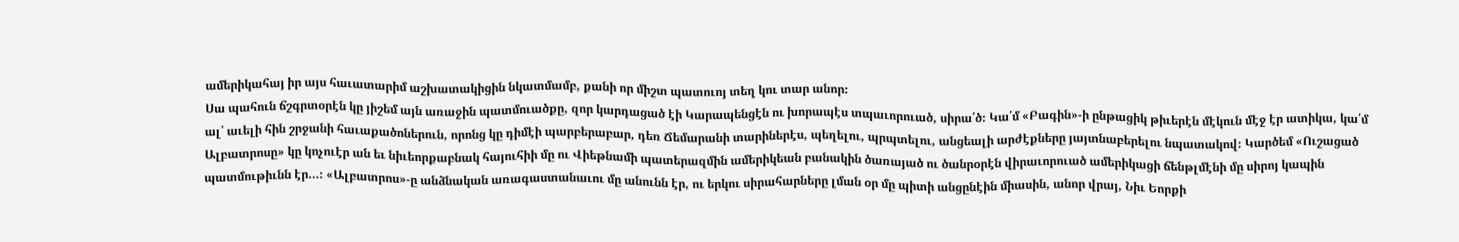ամերիկահայ իր այս հաւատարիմ աշխատակիցին նկատմամբ, քանի որ միշտ պատուոյ տեղ կու տար անոր։
Սա պահուն ճշգրտօրէն կը յիշեմ այն առաջին պատմուածքը, զոր կարդացած էի Կարապենցէն ու խորապէս տպաւորուած, սիրա՛ծ։ Կա՛մ «Բագին»-ի ընթացիկ թիւերէն մէկուն մէջ էր ատիկա, կա՛մ ալ՝ աւելի հին շրջանի հաւաքածոներուն, որոնց կը դիմէի պարբերաբար, դեռ Ճեմարանի տարիներէս, պեղելու, պրպտելու, անցեալի արժէքները յայտնաբերելու նպատակով։ Կարծեմ «Ուշացած Ալբատրոսը» կը կոչուէր ան եւ նիւեորքաբնակ հայուհիի մը ու Վիեթնամի պատերազմին ամերիկեան բանակին ծառայած ու ծանրօրէն վիրաւորուած ամերիկացի ճենթլմէնի մը սիրոյ կապին պատմութիւնն էր…։ «Ալբատրոս»-ը անձնական առագաստանաւու մը անունն էր, ու երկու սիրահարները լման օր մը պիտի անցընէին միասին, անոր վրայ, Նիւ Եորքի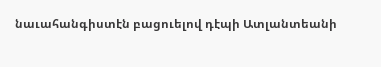նաւահանգիստէն բացուելով դէպի Ատլանտեանի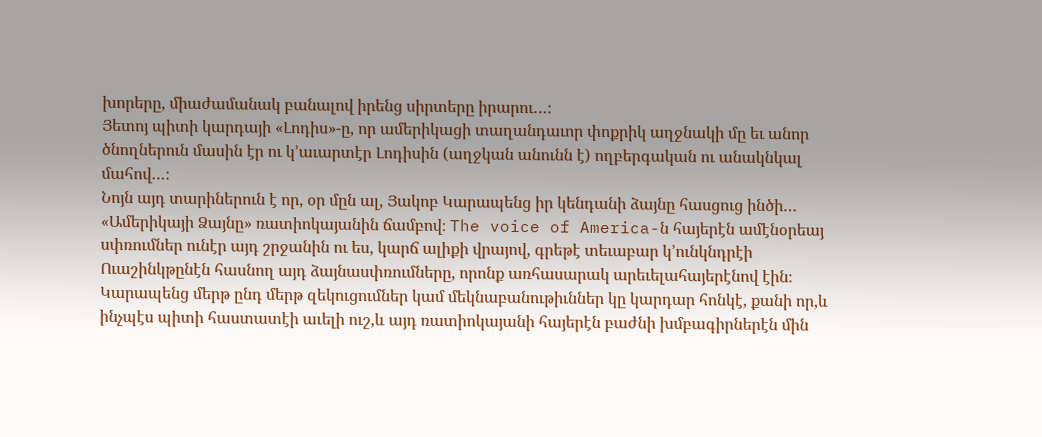խորերը, միաժամանակ բանալով իրենց սիրտերը իրարու…։
Յետոյ պիտի կարդայի «Լոդիս»-ը, որ ամերիկացի տաղանդաւոր փոքրիկ աղջնակի մը եւ անոր ծնողներուն մասին էր ու կ’աւարտէր Լոդիսին (աղջկան անունն է) ողբերգական ու անակնկալ մահով…։
Նոյն այդ տարիներուն է որ, օր մըն ալ, Յակոբ Կարապենց իր կենդանի ձայնը հասցուց ինծի… «Ամերիկայի Ձայնը» ռատիոկայանին ճամբով։ The voice of America-ն հայերէն ամէնօրեայ սփռումներ ունէր այդ շրջանին ու ես, կարճ ալիքի վրայով, գրեթէ տեւաբար կ’ունկնդրէի Ուաշինկթընէն հասնող այդ ձայնասփռումները, որոնք առհասարակ արեւելահայերէնով էին։ Կարապենց մերթ ընդ մերթ զեկուցումներ կամ մեկնաբանութիւններ կը կարդար հոնկէ, քանի որ,և ինչպէս պիտի հաստատէի աւելի ուշ,և այդ ռատիոկայանի հայերէն բաժնի խմբագիրներէն մին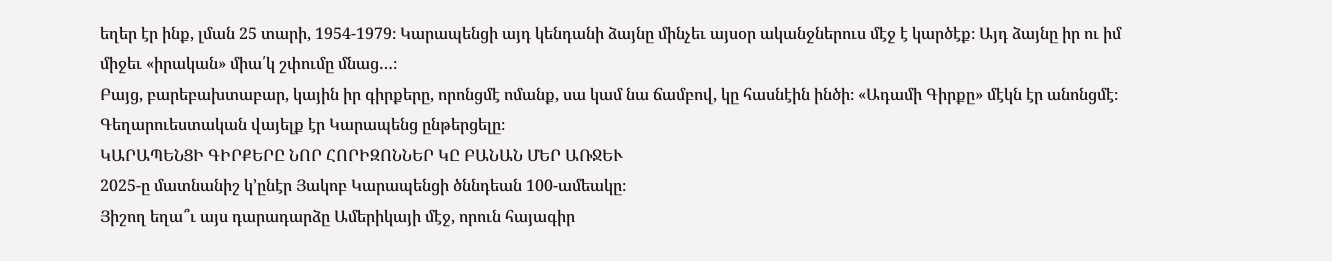եղեր էր ինք, լման 25 տարի, 1954-1979։ Կարապենցի այդ կենդանի ձայնը մինչեւ այսօր ականջներուս մէջ է կարծէք։ Այդ ձայնը իր ու իմ միջեւ «իրական» միա՛կ շփումը մնաց…։
Բայց, բարեբախտաբար, կային իր գիրքերը, որոնցմէ ոմանք, սա կամ նա ճամբով, կը հասնէին ինծի։ «Ադամի Գիրքը» մէկն էր անոնցմէ։ Գեղարուեստական վայելք էր Կարապենց ընթերցելը։
ԿԱՐԱՊԵՆՑԻ ԳԻՐՔԵՐԸ ՆՈՐ ՀՈՐԻԶՈՆՆԵՐ ԿԸ ԲԱՆԱՆ ՄԵՐ ԱՌՋԵՒ
2025-ը մատնանիշ կ’ընէր Յակոբ Կարապենցի ծննդեան 100-ամեակը։
Յիշող եղա՞ւ այս դարադարձը Ամերիկայի մէջ, որուն հայագիր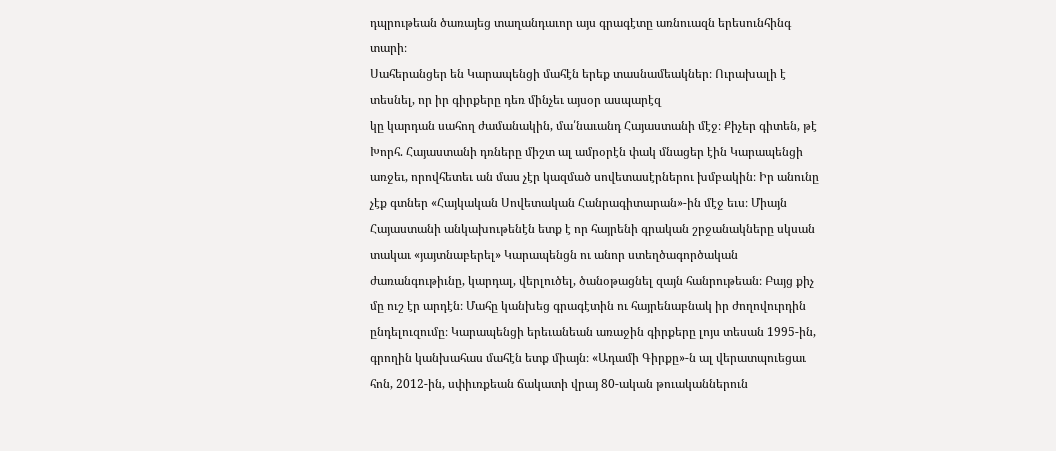դպրութեան ծառայեց տաղանդաւոր այս գրագէտը առնուազն երեսունհինգ տարի։
Սահերանցեր են Կարապենցի մահէն երեք տասնամեակներ։ Ուրախալի է տեսնել, որ իր գիրքերը դեռ մինչեւ այսօր ասպարէզ
կը կարդան սահող ժամանակին, մա՛նաւանդ Հայաստանի մէջ։ Քիչեր գիտեն, թէ Խորհ. Հայաստանի դռները միշտ ալ ամրօրէն փակ մնացեր էին Կարապենցի առջեւ, որովհետեւ ան մաս չէր կազմած սովետասէրներու խմբակին։ Իր անունը չէք գտներ «Հայկական Սովետական Հանրագիտարան»-ին մէջ եւս։ Միայն Հայաստանի անկախութենէն ետք է որ հայրենի գրական շրջանակները սկսան տակաւ «յայտնաբերել» Կարապենցն ու անոր ստեղծագործական ժառանգութիւնը, կարդալ, վերլուծել, ծանօթացնել զայն հանրութեան։ Բայց քիչ մը ուշ էր արդէն։ Մահը կանխեց գրագէտին ու հայրենաբնակ իր ժողովուրդին ընդելուզումը։ Կարապենցի երեւանեան առաջին գիրքերը լոյս տեսան 1995-ին, գրողին կանխահաս մահէն ետք միայն։ «Ադամի Գիրքը»-ն ալ վերատպուեցաւ հոն, 2012-ին, սփիւռքեան ճակատի վրայ 80-ական թուականներուն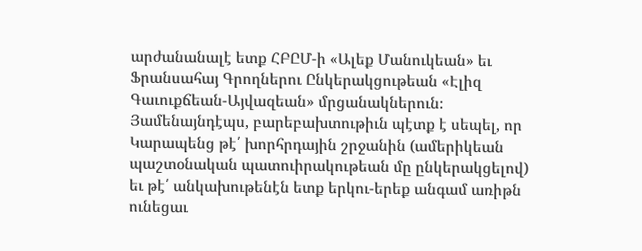արժանանալէ ետք ՀԲԸՄ-ի «Ալեք Մանուկեան» եւ Ֆրանսահայ Գրողներու Ընկերակցութեան «Էլիզ Գաւուքճեան-Այվազեան» մրցանակներուն։
Յամենայնդէպս, բարեբախտութիւն պէտք է սեպել, որ Կարապենց թէ՛ խորհրդային շրջանին (ամերիկեան պաշտօնական պատուիրակութեան մը ընկերակցելով) եւ թէ՛ անկախութենէն ետք երկու-երեք անգամ առիթն ունեցաւ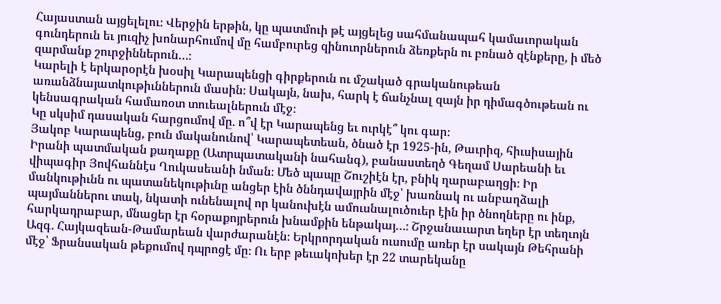Հայաստան այցելելու։ Վերջին երթին, կը պատմուի թէ այցելեց սահմանապահ կամաւորական գունդերուն եւ յուզիչ խոնարհումով մը համբուրեց զինուորներուն ձեռքերն ու բռնած զէնքերը, ի մեծ զարմանք շուրջիններուն…։
Կարելի է երկարօրէն խօսիլ Կարապենցի գիրքերուն ու մշակած գրականութեան առանձնայատկութիւններուն մասին։ Սակայն, նախ, հարկ է ճանչնալ զայն իր դիմագծութեան ու կենսագրական համառօտ տուեալներուն մէջ։
Կը սկսիմ դասական հարցումով մը. ո՞վ էր Կարապենց եւ ուրկէ՞ կու գար։
Յակոբ Կարապենց, բուն մականունով՝ Կարապետեան, ծնած էր 1925-ին, Թաւրիզ, հիւսիսային Իրանի պատմական քաղաքը (Ատրպատականի նահանգ), բանաստեղծ Գեղամ Սարեանի եւ վիպագիր Յովհաննէս Ղուկասեանի նման։ Մեծ պապը Շուշիէն էր, բնիկ ղարաբաղցի։ Իր մանկութիւնն ու պատանեկութիւնը անցեր էին ծննդավայրին մէջ՝ խառնակ ու անբաղձալի պայմաններու տակ, նկատի ունենալով որ կանուխէն ամուսնալուծուեր էին իր ծնողները ու ինք, հարկադրաբար, մնացեր էր հօրաքոյրերուն խնամքին ենթակայ…։ Շրջանաւարտ եղեր էր տեղւոյն Ազգ. Հայկազեան-Թամարեան վարժարանէն։ Երկրորդական ուսումը առեր էր սակայն Թեհրանի մէջ՝ Ֆրանսական թեքումով դպրոցէ մը։ Ու երբ թեւակոխեր էր 22 տարեկանը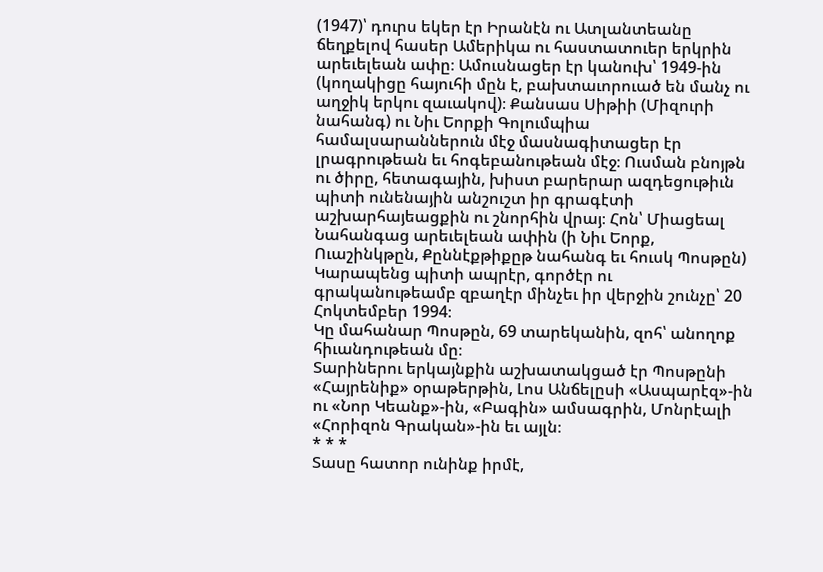(1947)՝ դուրս եկեր էր Իրանէն ու Ատլանտեանը ճեղքելով հասեր Ամերիկա ու հաստատուեր երկրին արեւելեան ափը։ Ամուսնացեր էր կանուխ՝ 1949-ին (կողակիցը հայուհի մըն է, բախտաւորուած են մանչ ու աղջիկ երկու զաւակով)։ Քանսաս Սիթիի (Միզուրի նահանգ) ու Նիւ Եորքի Գոլումպիա համալսարաններուն մէջ մասնագիտացեր էր լրագրութեան եւ հոգեբանութեան մէջ։ Ուսման բնոյթն ու ծիրը, հետագային, խիստ բարերար ազդեցութիւն պիտի ունենային անշուշտ իր գրագէտի աշխարհայեացքին ու շնորհին վրայ։ Հոն՝ Միացեալ Նահանգաց արեւելեան ափին (ի Նիւ Եորք, Ուաշինկթըն, Քըննէքթիքըթ նահանգ եւ հուսկ Պոսթըն) Կարապենց պիտի ապրէր, գործէր ու գրականութեամբ զբաղէր մինչեւ իր վերջին շունչը՝ 20 Հոկտեմբեր 1994։
Կը մահանար Պոսթըն, 69 տարեկանին, զոհ՝ անողոք հիւանդութեան մը։
Տարիներու երկայնքին աշխատակցած էր Պոսթընի «Հայրենիք» օրաթերթին, Լոս Անճելըսի «Ասպարէզ»-ին ու «Նոր Կեանք»-ին, «Բագին» ամսագրին, Մոնրէալի «Հորիզոն Գրական»-ին եւ այլն։
* * *
Տասը հատոր ունինք իրմէ,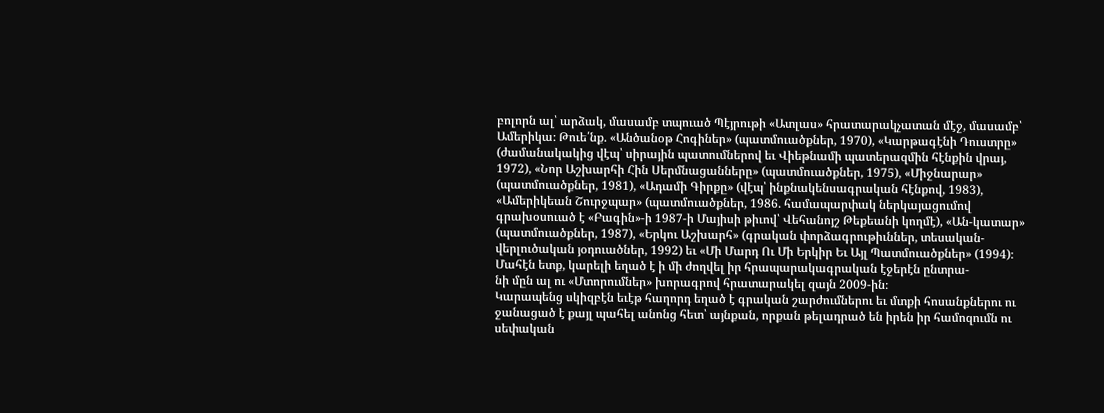բոլորն ալ՝ արձակ, մասամբ տպուած Պէյրութի «Ատլաս» հրատարակչատան մէջ, մասամբ՝ Ամերիկա։ Թուե՛նք. «Անծանօթ Հոգիներ» (պատմուածքներ, 1970), «Կարթագէնի Դուստրը» (ժամանակակից վէպ՝ սիրային պատումներով եւ Վիեթնամի պատերազմին հէնքին վրայ, 1972), «Նոր Աշխարհի Հին Սերմնացանները» (պատմուածքներ, 1975), «Միջնարար» (պատմուածքներ, 1981), «Ադամի Գիրքը» (վէպ՝ ինքնակենսագրական հէնքով, 1983), «Ամերիկեան Շուրջպար» (պատմուածքներ, 1986. համապարփակ ներկայացումով գրախօսուած է «Բագին»-ի 1987-ի Մայիսի թիւով՝ Վեհանոյշ Թեքեանի կողմէ), «Ան-կատար» (պատմուածքներ, 1987), «Երկու Աշխարհ» (գրական փորձագրութիւններ, տեսական-վերլուծական յօդուածներ, 1992) եւ «Մի Մարդ Ու Մի Երկիր Եւ Այլ Պատմուածքներ» (1994)։ Մահէն ետք, կարելի եղած է ի մի ժողվել իր հրապարակագրական էջերէն ընտրա-
նի մըն ալ ու «Մտորումներ» խորագրով հրատարակել զայն 2009-ին։
Կարապենց սկիզբէն եւէթ հաղորդ եղած է գրական շարժումներու եւ մտքի հոսանքներու ու ջանացած է քայլ պահել անոնց հետ՝ այնքան, որքան թելադրած են իրեն իր համոզումն ու սեփական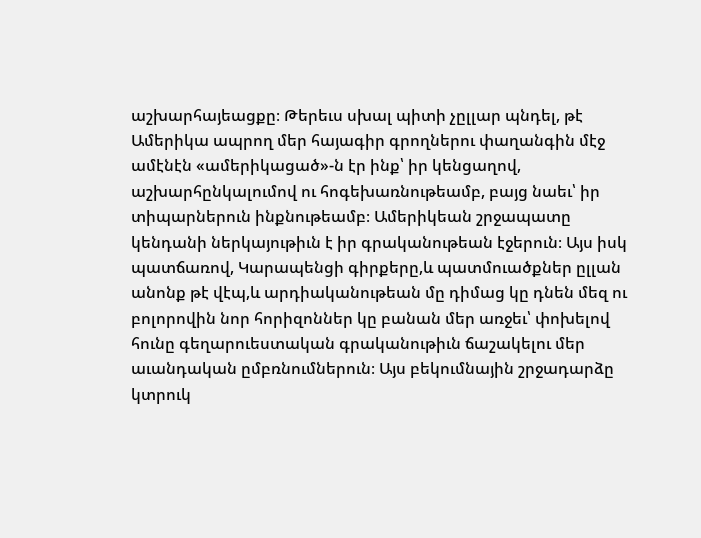աշխարհայեացքը։ Թերեւս սխալ պիտի չըլլար պնդել, թէ Ամերիկա ապրող մեր հայագիր գրողներու փաղանգին մէջ ամէնէն «ամերիկացած»-ն էր ինք՝ իր կենցաղով, աշխարհընկալումով ու հոգեխառնութեամբ, բայց նաեւ՝ իր տիպարներուն ինքնութեամբ։ Ամերիկեան շրջապատը կենդանի ներկայութիւն է իր գրականութեան էջերուն։ Այս իսկ պատճառով, Կարապենցի գիրքերը,և պատմուածքներ ըլլան անոնք թէ վէպ,և արդիականութեան մը դիմաց կը դնեն մեզ ու բոլորովին նոր հորիզոններ կը բանան մեր առջեւ՝ փոխելով հունը գեղարուեստական գրականութիւն ճաշակելու մեր աւանդական ըմբռնումներուն։ Այս բեկումնային շրջադարձը կտրուկ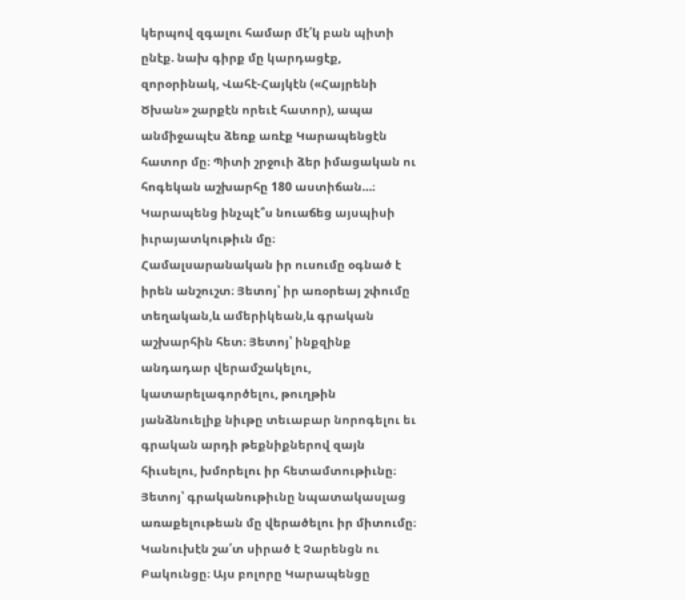կերպով զգալու համար մէ՛կ բան պիտի ընէք. նախ գիրք մը կարդացէք, զորօրինակ, Վահէ-Հայկէն («Հայրենի Ծխան» շարքէն որեւէ հատոր), ապա անմիջապէս ձեռք առէք Կարապենցէն հատոր մը։ Պիտի շրջուի ձեր իմացական ու հոգեկան աշխարհը 180 աստիճան…։
Կարապենց ինչպէ՞ս նուաճեց այսպիսի իւրայատկութիւն մը։
Համալսարանական իր ուսումը օգնած է իրեն անշուշտ։ Յետոյ՝ իր առօրեայ շփումը տեղական,և ամերիկեան,և գրական աշխարհին հետ։ Յետոյ՝ ինքզինք անդադար վերամշակելու, կատարելագործելու, թուղթին յանձնուելիք նիւթը տեւաբար նորոգելու եւ գրական արդի թեքնիքներով զայն հիւսելու, խմորելու իր հետամտութիւնը։ Յետոյ՝ գրականութիւնը նպատակասլաց առաքելութեան մը վերածելու իր միտումը։ Կանուխէն շա՛տ սիրած է Չարենցն ու Բակունցը։ Այս բոլորը Կարապենցը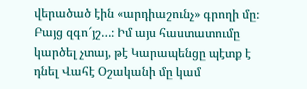վերածած էին «արդիաշունչ» գրողի մը։ Բայց զգո՜յշ…։ Իմ այս հաստատումը կարծել չտայ, թէ Կարապենցը պէտք է դնել Վահէ Օշականի մը կամ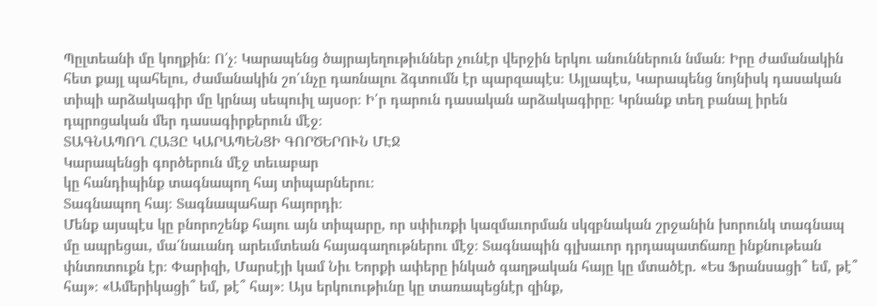Պըլտեանի մը կողքին։ Ո՛չ։ Կարապենց ծայրայեղութիւններ չունէր վերջին երկու անուններուն նման։ Իրը ժամանակին հետ քայլ պահելու, ժամանակին շո՛ւնչը դառնալու ձգտումն էր պարզապէս։ Այլապէս, Կարապենց նոյնիսկ դասական տիպի արձակագիր մը կրնայ սեպուիլ այսօր։ Ի՛ր դարուն դասական արձակագիրը։ Կրնանք տեղ բանալ իրեն դպրոցական մեր դասագիրքերուն մէջ։
ՏԱԳՆԱՊՈՂ ՀԱՅԸ ԿԱՐԱՊԵՆՑԻ ԳՈՐԾԵՐՈՒՆ ՄԷՋ
Կարապենցի գործերուն մէջ տեւաբար
կը հանդիպինք տագնապող հայ տիպարներու։
Տագնապող հայ։ Տագնապահար հայորդի։
Մենք այսպէս կը բնորոշենք հայու այն տիպարը, որ սփիւռքի կազմաւորման սկզբնական շրջանին խորունկ տագնապ մը ապրեցաւ, մա՛նաւանդ արեւմտեան հայագաղութներու մէջ։ Տագնապին գլխաւոր դրդապատճառը ինքնութեան փնտռտուքն էր։ Փարիզի, Մարսէյի կամ Նիւ Եորքի ափերը ինկած գաղթական հայը կը մտածէր. «Ես Ֆրանսացի՞ եմ, թէ՞ հայ»։ «Ամերիկացի՞ եմ, թէ՞ հայ»։ Այս երկուութիւնը կը տառապեցնէր զինք,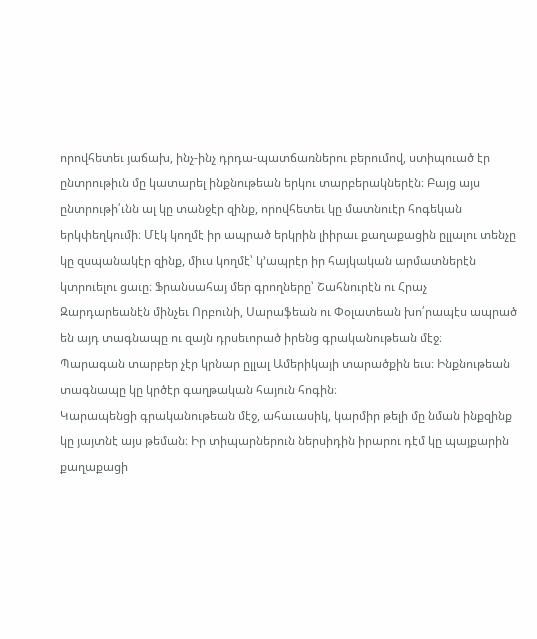որովհետեւ յաճախ, ինչ-ինչ դրդա-պատճառներու բերումով, ստիպուած էր ընտրութիւն մը կատարել ինքնութեան երկու տարբերակներէն։ Բայց այս ընտրութի՛ւնն ալ կը տանջէր զինք, որովհետեւ կը մատնուէր հոգեկան երկփեղկումի։ Մէկ կողմէ իր ապրած երկրին լիիրաւ քաղաքացին ըլլալու տենչը
կը զսպանակէր զինք, միւս կողմէ՝ կ’ապրէր իր հայկական արմատներէն կտրուելու ցաւը։ Ֆրանսահայ մեր գրողները՝ Շահնուրէն ու Հրաչ Զարդարեանէն մինչեւ Որբունի, Սարաֆեան ու Փօլատեան խո՛րապէս ապրած են այդ տագնապը ու զայն դրսեւորած իրենց գրականութեան մէջ։
Պարագան տարբեր չէր կրնար ըլլալ Ամերիկայի տարածքին եւս։ Ինքնութեան տագնապը կը կրծէր գաղթական հայուն հոգին։
Կարապենցի գրականութեան մէջ, ահաւասիկ, կարմիր թելի մը նման ինքզինք
կը յայտնէ այս թեման։ Իր տիպարներուն ներսիդին իրարու դէմ կը պայքարին քաղաքացի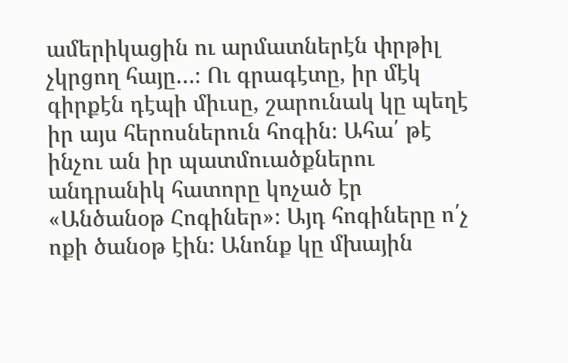ամերիկացին ու արմատներէն փրթիլ չկրցող հայը…։ Ու գրագէտը, իր մէկ գիրքէն դէպի միւսը, շարունակ կը պեղէ իր այս հերոսներուն հոգին։ Ահա՛ թէ ինչու ան իր պատմուածքներու անդրանիկ հատորը կոչած էր «Անծանօթ Հոգիներ»։ Այդ հոգիները ո՛չ ոքի ծանօթ էին։ Անոնք կը մխային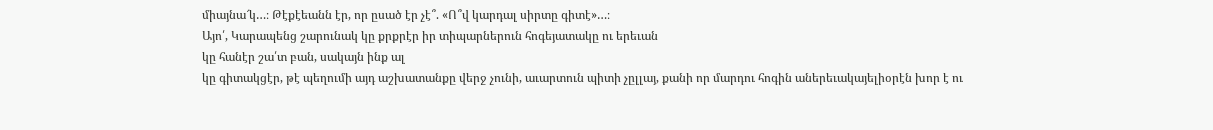միայնա՜կ…։ Թէքէեանն էր, որ ըսած էր չէ՞. «Ո՞վ կարդալ սիրտը գիտէ»…։
Այո՛, Կարապենց շարունակ կը քրքրէր իր տիպարներուն հոգեյատակը ու երեւան
կը հանէր շա՛տ բան, սակայն ինք ալ
կը գիտակցէր, թէ պեղումի այդ աշխատանքը վերջ չունի, աւարտուն պիտի չըլլայ, քանի որ մարդու հոգին աներեւակայելիօրէն խոր է ու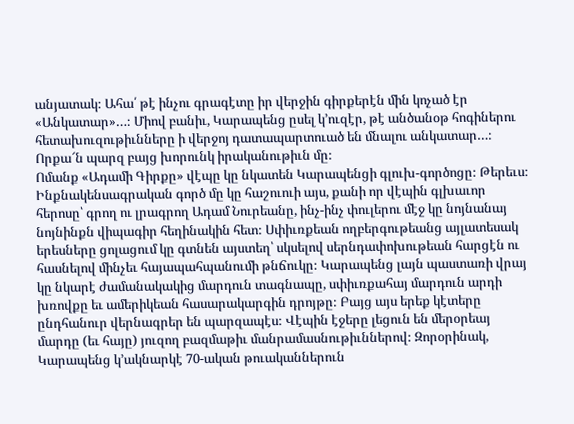անյատակ։ Ահա՛ թէ ինչու գրագէտը իր վերջին գիրքերէն մին կոչած էր «Անկատար»…։ Միով բանիւ, Կարապենց ըսել կ’ուզէր, թէ անծանօթ հոգիներու հետախուզութիւնները ի վերջոյ դատապարտուած են մնալու անկատար…։ Որքա՜ն պարզ բայց խորունկ իրականութիւն մը։
Ոմանք «Ադամի Գիրքը» վէպը կը նկատեն Կարապենցի գլուխ-գործոցը։ Թերեւս։ Ինքնակենսագրական գործ մը կը հաշուուի այս, քանի որ վէպին գլխաւոր հերոսը՝ գրող ու լրագրող Ադամ Նուրեանը, ինչ-ինչ փուլերու մէջ կը նոյնանայ նոյնինքն վիպագիր հեղինակին հետ։ Սփիւռքեան ողբերգութեանց այլատեսակ երեսները ցոլացում կը գտնեն այստեղ՝ սկսելով սերնդափոխութեան հարցէն ու հասնելով մինչեւ հայապահպանումի թնճուկը։ Կարապենց լայն պաստառի վրայ
կը նկարէ ժամանակակից մարդուն տագնապը, սփիւռքահայ մարդուն արդի խռովքը եւ ամերիկեան հասարակարգին դրոյթը։ Բայց այս երեք կէտերը ընդհանուր վերնագրեր են պարզապէս։ Վէպին էջերը լեցուն են մերօրեայ մարդը (եւ հայը) յուզող բազմաթիւ մանրամասնութիւններով։ Զորօրինակ, Կարապենց կ’ակնարկէ 70-ական թուականներուն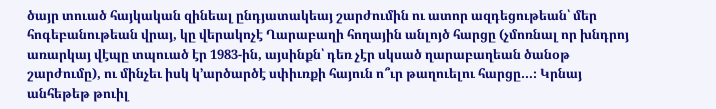ծայր տուած հայկական զինեալ ընդյատակեայ շարժումին ու ատոր ազդեցութեան՝ մեր հոգեբանութեան վրայ, կը վերակոչէ Ղարաբաղի հողային անլոյծ հարցը (չմոռնալ որ խնդրոյ առարկայ վէպը տպուած էր 1983-ին, այսինքն՝ դեռ չէր սկսած ղարաբաղեան ծանօթ շարժումը), ու մինչեւ իսկ կ’արծարծէ սփիւռքի հայուն ո՞ւր թաղուելու հարցը…։ Կրնայ անհեթեթ թուիլ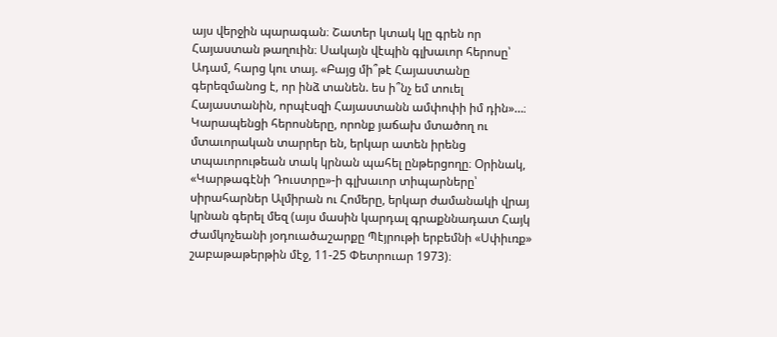այս վերջին պարագան։ Շատեր կտակ կը գրեն որ Հայաստան թաղուին։ Սակայն վէպին գլխաւոր հերոսը՝ Ադամ, հարց կու տայ. «Բայց մի՞թէ Հայաստանը գերեզմանոց է, որ ինձ տանեն. ես ի՞նչ եմ տուել Հայաստանին, որպէսզի Հայաստանն ամփոփի իմ դին»…։
Կարապենցի հերոսները, որոնք յաճախ մտածող ու մտաւորական տարրեր են, երկար ատեն իրենց տպաւորութեան տակ կրնան պահել ընթերցողը։ Օրինակ, «Կարթագէնի Դուստրը»-ի գլխաւոր տիպարները՝ սիրահարներ Ալմիրան ու Հոմերը, երկար ժամանակի վրայ կրնան գերել մեզ (այս մասին կարդալ գրաքննադատ Հայկ Ժամկոչեանի յօդուածաշարքը Պէյրութի երբեմնի «Սփիւռք» շաբաթաթերթին մէջ, 11-25 Փետրուար 1973)։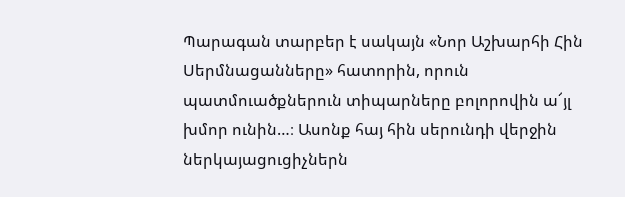Պարագան տարբեր է սակայն «Նոր Աշխարհի Հին Սերմնացանները» հատորին, որուն պատմուածքներուն տիպարները բոլորովին ա՜յլ խմոր ունին…։ Ասոնք հայ հին սերունդի վերջին ներկայացուցիչներն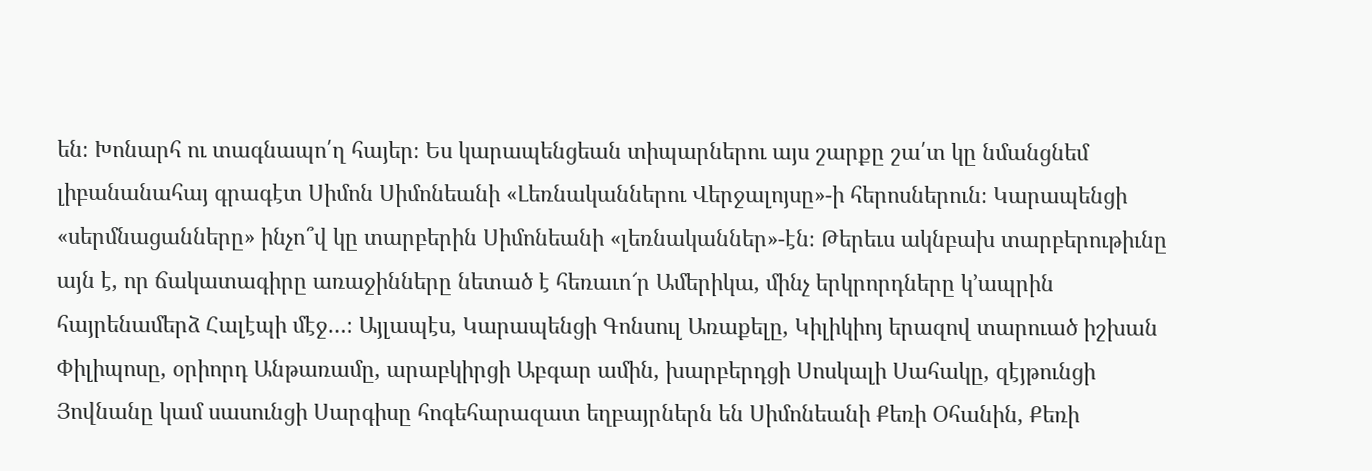են։ Խոնարհ ու տագնապո՛ղ հայեր։ Ես կարապենցեան տիպարներու այս շարքը շա՛տ կը նմանցնեմ լիբանանահայ գրագէտ Սիմոն Սիմոնեանի «Լեռնականներու Վերջալոյսը»-ի հերոսներուն։ Կարապենցի «սերմնացանները» ինչո՞վ կը տարբերին Սիմոնեանի «լեռնականներ»-էն։ Թերեւս ակնբախ տարբերութիւնը այն է, որ ճակատագիրը առաջինները նետած է հեռաւո՜ր Ամերիկա, մինչ երկրորդները կ’ապրին հայրենամերձ Հալէպի մէջ…։ Այլապէս, Կարապենցի Գոնսուլ Առաքելը, Կիլիկիոյ երազով տարուած իշխան Փիլիպոսը, օրիորդ Անթառամը, արաբկիրցի Աբգար ամին, խարբերդցի Սոսկալի Սահակը, զէյթունցի Յովնանը կամ սասունցի Սարգիսը հոգեհարազատ եղբայրներն են Սիմոնեանի Քեռի Օհանին, Քեռի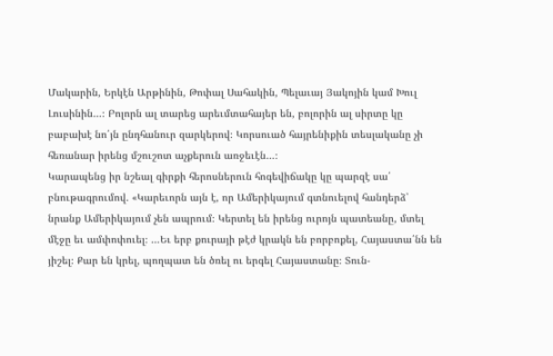Մակարին, Երկէն Արթինին, Թոփալ Սահակին, Պելաւայ Յակոյին կամ Խուլ Լուսինին…։ Բոլորն ալ տարեց արեւմտահայեր են, բոլորին ալ սիրտը կը բաբախէ նո՛յն ընդհանուր զարկերով։ Կորսուած հայրենիքին տեսլականը չի հեռանար իրենց մշուշոտ աչքերուն առջեւէն…։
Կարապենց իր նշեալ գիրքի հերոսներուն հոգեվիճակը կը պարզէ սա՛ բնութագրումով. «Կարեւորն այն է, որ Ամերիկայում գտնուելով հանդերձ՝ նրանք Ամերիկայում չեն ապրում։ Կերտել են իրենց ուրոյն պատեանը, մտել մէջը եւ ամփոփուել։ …Եւ երբ քուրայի թէժ կրակն են բորբոքել, Հայաստա՛նն են յիշել։ Քար են կրել, պողպատ են ծռել ու երգել Հայաստանը։ Տուն-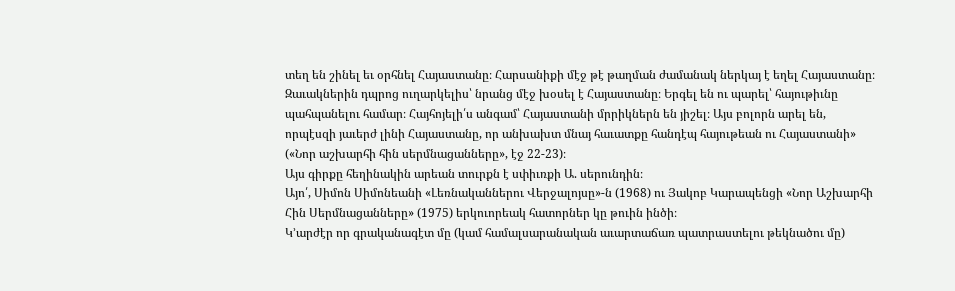տեղ են շինել եւ օրհնել Հայաստանը։ Հարսանիքի մէջ թէ թաղման ժամանակ ներկայ է եղել Հայաստանը։ Զաւակներին դպրոց ուղարկելիս՝ նրանց մէջ խօսել է Հայաստանը։ Երգել են ու պարել՝ հայութիւնը պահպանելու համար։ Հայհոյելի՛ս անգամ՝ Հայաստանի մրրիկներն են յիշել։ Այս բոլորն արել են, որպէսզի յաւերժ լինի Հայաստանը, որ անխախտ մնայ հաւատքը հանդէպ հայութեան ու Հայաստանի» («Նոր աշխարհի հին սերմնացանները», էջ 22-23)։
Այս գիրքը հեղինակին արեան տուրքն է սփիւռքի Ա. սերունդին։
Այո՛, Սիմոն Սիմոնեանի «Լեռնականներու Վերջալոյսը»-ն (1968) ու Յակոբ Կարապենցի «Նոր Աշխարհի Հին Սերմնացանները» (1975) երկուորեակ հատորներ կը թուին ինծի։
Կ’արժէր որ գրականագէտ մը (կամ համալսարանական աւարտաճառ պատրաստելու թեկնածու մը)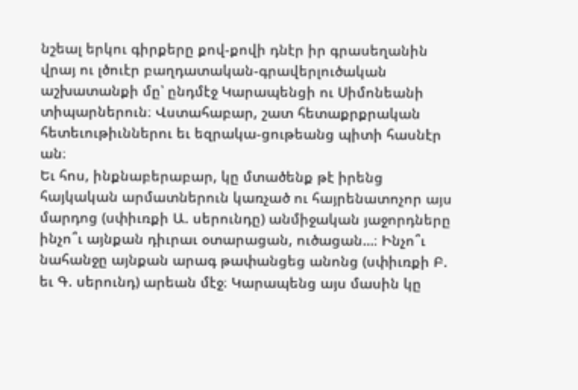նշեալ երկու գիրքերը քով-քովի դնէր իր գրասեղանին վրայ ու լծուէր բաղդատական-գրավերլուծական աշխատանքի մը՝ ընդմէջ Կարապենցի ու Սիմոնեանի տիպարներուն։ Վստահաբար, շատ հետաքրքրական հետեւութիւններու եւ եզրակա-ցութեանց պիտի հասնէր ան։
Եւ հոս, ինքնաբերաբար, կը մտածենք թէ իրենց հայկական արմատներուն կառչած ու հայրենատոչոր այս մարդոց (սփիւռքի Ա. սերունդը) անմիջական յաջորդները ինչո՞ւ այնքան դիւրաւ օտարացան, ուծացան…։ Ինչո՞ւ նահանջը այնքան արագ թափանցեց անոնց (սփիւռքի Բ. եւ Գ. սերունդ) արեան մէջ։ Կարապենց այս մասին կը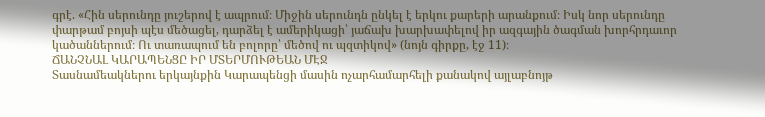գրէ. «Հին սերունդը յուշերով է ապրում։ Միջին սերունդն ընկել է երկու քարերի արանքում։ Իսկ նոր սերունդը փարթամ բոյսի պէս մեծացել, դարձել է ամերիկացի՝ յաճախ խարխափելով իր ազգային ծագման խորհրդաւոր կածաններում։ Ու տառապում են բոլորը՝ մեծով ու պզտիկով» (նոյն գիրքը, էջ 11)։
ՃԱՆՉՆԱԼ ԿԱՐԱՊԵՆՑԸ ԻՐ ՄՏԵՐՄՈՒԹԵԱՆ ՄԷՋ
Տասնամեակներու երկայնքին Կարապենցի մասին ոչարհամարհելի քանակով այլաբնոյթ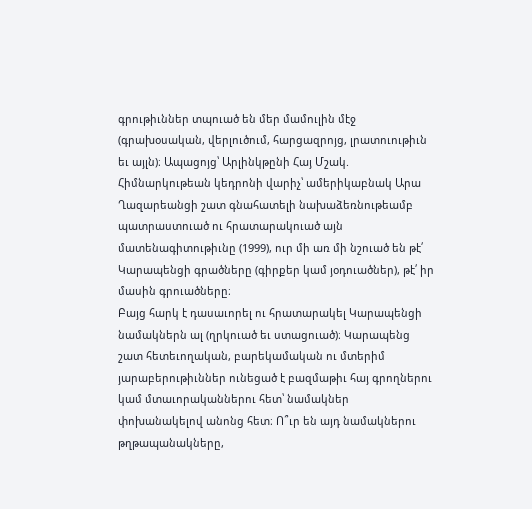գրութիւններ տպուած են մեր մամուլին մէջ (գրախօսական, վերլուծում, հարցազրոյց, լրատուութիւն եւ այլն)։ Ապացոյց՝ Արլինկթընի Հայ Մշակ. Հիմնարկութեան կեդրոնի վարիչ՝ ամերիկաբնակ Արա Ղազարեանցի շատ գնահատելի նախաձեռնութեամբ պատրաստուած ու հրատարակուած այն մատենագիտութիւնը (1999), ուր մի առ մի նշուած են թէ՛ Կարապենցի գրածները (գիրքեր կամ յօդուածներ), թէ՛ իր մասին գրուածները։
Բայց հարկ է դասաւորել ու հրատարակել Կարապենցի նամակներն ալ (ղրկուած եւ ստացուած)։ Կարապենց շատ հետեւողական, բարեկամական ու մտերիմ յարաբերութիւններ ունեցած է բազմաթիւ հայ գրողներու կամ մտաւորականներու հետ՝ նամակներ փոխանակելով անոնց հետ։ Ո՞ւր են այդ նամակներու թղթապանակները,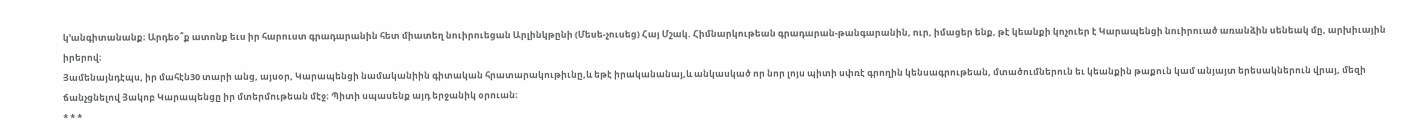կ’անգիտանանք։ Արդեօ՞ք ատոնք եւս իր հարուստ գրադարանին հետ միատեղ նուիրուեցան Արլինկթընի (Մեսե-չուսեց) Հայ Մշակ. Հիմնարկութեան գրադարան-թանգարանին, ուր, իմացեր ենք, թէ կեանքի կոչուեր է Կարապենցի նուիրուած առանձին սենեակ մը, արխիւային իրերով։
Յամենայնդէպս, իր մահէն30 տարի անց, այսօր, Կարապենցի նամականիին գիտական հրատարակութիւնը,և եթէ իրականանայ,և անկասկած որ նոր լոյս պիտի սփռէ գրողին կենսագրութեան, մտածումներուն եւ կեանքին թաքուն կամ անյայտ երեսակներուն վրայ, մեզի ճանչցնելով Յակոբ Կարապենցը իր մտերմութեան մէջ։ Պիտի սպասենք այդ երջանիկ օրուան։
* * *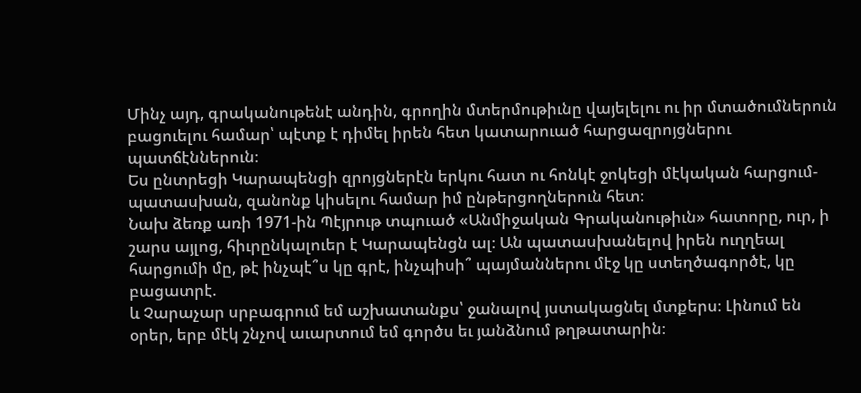Մինչ այդ, գրականութենէ անդին, գրողին մտերմութիւնը վայելելու ու իր մտածումներուն բացուելու համար՝ պէտք է դիմել իրեն հետ կատարուած հարցազրոյցներու պատճէններուն։
Ես ընտրեցի Կարապենցի զրոյցներէն երկու հատ ու հոնկէ ջոկեցի մէկական հարցում-պատասխան, զանոնք կիսելու համար իմ ընթերցողներուն հետ։
Նախ ձեռք առի 1971-ին Պէյրութ տպուած «Անմիջական Գրականութիւն» հատորը, ուր, ի շարս այլոց, հիւրընկալուեր է Կարապենցն ալ։ Ան պատասխանելով իրեն ուղղեալ հարցումի մը, թէ ինչպէ՞ս կը գրէ, ինչպիսի՞ պայմաններու մէջ կը ստեղծագործէ, կը բացատրէ.
և Չարաչար սրբագրում եմ աշխատանքս՝ ջանալով յստակացնել մտքերս։ Լինում են օրեր, երբ մէկ շնչով աւարտում եմ գործս եւ յանձնում թղթատարին։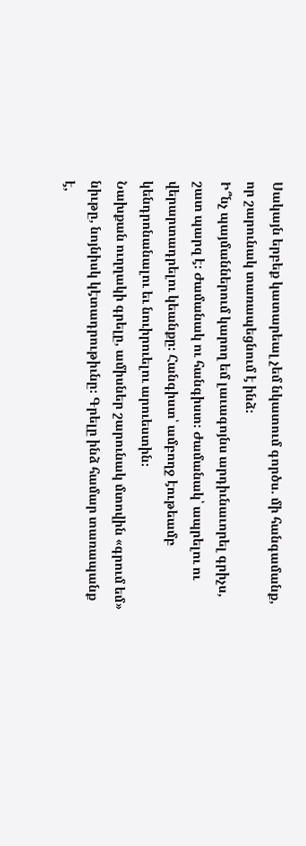Սակայն երբեք կատարեալ չեմ նկատում գործս. մի հանգամանք, որ շարունակ տառապեցնում է ինձ։
Ի՞նչ պայմաններում կարող եմ լաւագոյնս արդիւնաւորել գրիչս, շատ պարզ է։ Ժամանակ ու հանգիստ։ Ժամանակ՝ ապրելու ու վերարտադրելու կեանքը։ Հանգիստ՝ ամբողջ էութեամբ կենդրոնանալու եւ նուիրուելու արուեստին։
Նախքան ուղղակի գրելը, ամիսներ շարունակ մտովին «գրում եմ» նիւթը, նոյնիսկ կէտադրութիւնը։ Գրելը ինձ համար տառապանք է,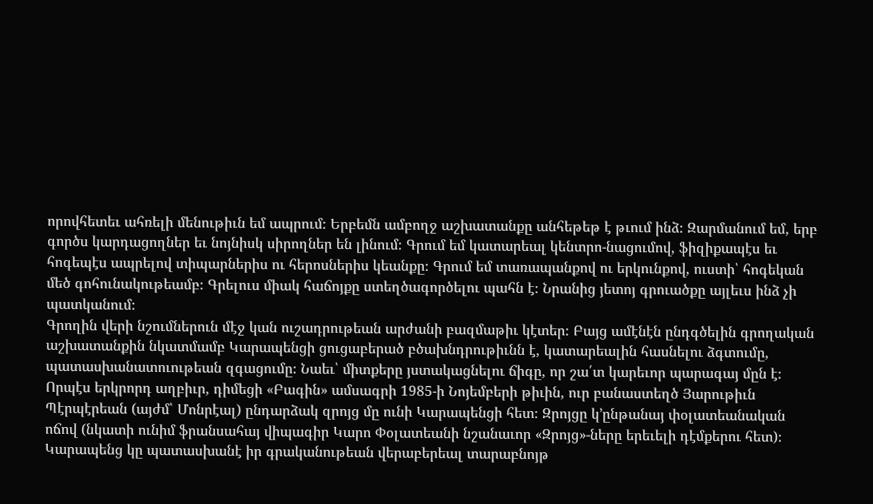որովհետեւ ահռելի մենութիւն եմ ապրում։ Երբեմն ամբողջ աշխատանքը անհեթեթ է թւում ինձ։ Զարմանում եմ, երբ գործս կարդացողներ եւ նոյնիսկ սիրողներ են լինում։ Գրում եմ կատարեալ կենտրո-նացումով, ֆիզիքապէս եւ հոգեպէս ապրելով տիպարներիս ու հերոսներիս կեանքը։ Գրում եմ տառապանքով ու երկունքով, ուստի՝ հոգեկան մեծ գոհունակութեամբ։ Գրելուս միակ հաճոյքը ստեղծագործելու պահն է։ Նրանից յետոյ գրուածքը այլեւս ինձ չի պատկանում։
Գրողին վերի նշումներուն մէջ կան ուշադրութեան արժանի բազմաթիւ կէտեր։ Բայց ամէնէն ընդգծելին գրողական աշխատանքին նկատմամբ Կարապենցի ցուցաբերած բծախնդրութիւնն է, կատարեալին հասնելու ձգտումը, պատասխանատուութեան զգացումը։ Նաեւ՝ միտքերը յստակացնելու ճիգը, որ շա՛տ կարեւոր պարագայ մըն է։
Որպէս երկրորդ աղբիւր, դիմեցի «Բագին» ամսագրի 1985-ի Նոյեմբերի թիւին, ուր բանաստեղծ Յարութիւն Պէրպէրեան (այժմ՝ Մոնրէալ) ընդարձակ զրոյց մը ունի Կարապենցի հետ։ Զրոյցը կ’ընթանայ փօլատեանական ոճով (նկատի ունիմ ֆրանսահայ վիպագիր Կարո Փօլատեանի նշանաւոր «Զրոյց»-ները երեւելի դէմքերու հետ)։ Կարապենց կը պատասխանէ իր գրականութեան վերաբերեալ տարաբնոյթ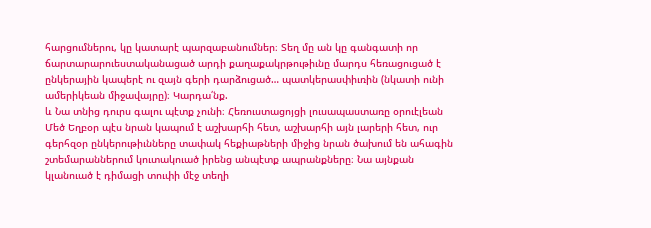հարցումներու, կը կատարէ պարզաբանումներ։ Տեղ մը ան կը գանգատի որ ճարտարարուեստականացած արդի քաղաքակրթութիւնը մարդս հեռացուցած է ընկերային կապերէ ու զայն գերի դարձուցած… պատկերասփիւռին (նկատի ունի ամերիկեան միջավայրը)։ Կարդա՛նք.
և Նա տնից դուրս գալու պէտք չունի։ Հեռուստացոյցի լուսապաստառը օրուէլեան Մեծ Եղբօր պէս նրան կապում է աշխարհի հետ, աշխարհի այն լարերի հետ, ուր գերհզօր ընկերութիւնները տափակ հեքիաթների միջից նրան ծախում են ահագին շտեմարաններում կուտակուած իրենց անպէտք ապրանքները։ Նա այնքան կլանուած է դիմացի տուփի մէջ տեղի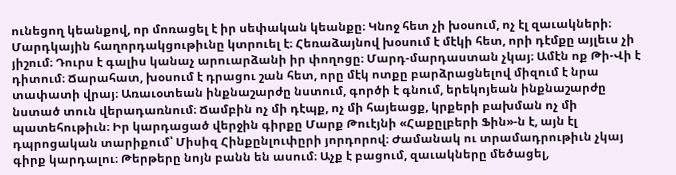ունեցող կեանքով, որ մոռացել է իր սեփական կեանքը։ Կնոջ հետ չի խօսում, ոչ էլ զաւակների։ Մարդկային հաղորդակցութիւնը կտրուել է։ Հեռաձայնով խօսում է մէկի հետ, որի դէմքը այլեւս չի յիշում։ Դուրս է գալիս կանաչ արուարձանի իր փողոցը։ Մարդ-մարդաստան չկայ։ Ամէն ոք Թի-Վի է դիտում։ Ճարահատ, խօսում է դրացու շան հետ, որը մէկ ոտքը բարձրացնելով միզում է նրա տափատի վրայ։ Առաւօտեան ինքնաշարժը նստում, գործի է գնում, երեկոյեան ինքնաշարժը նստած տուն վերադառնում։ Ճամբին ոչ մի դէպք, ոչ մի հայեացք, կրքերի բախման ոչ մի պատեհութիւն։ Իր կարդացած վերջին գիրքը Մարք Թուէյնի «Հաքըլբերի Ֆին»-ն է, այն էլ դպրոցական տարիքում՝ Միսիզ Հինքընլուփըրի յորդորով։ Ժամանակ ու տրամադրութիւն չկայ գիրք կարդալու։ Թերթերը նոյն բանն են ասում։ Աչք է բացում, զաւակները մեծացել,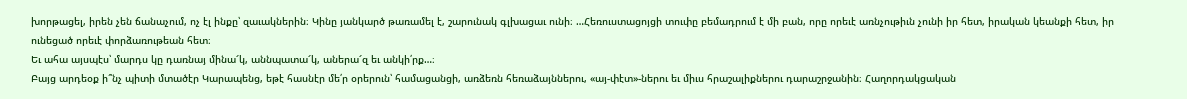խորթացել, իրեն չեն ճանաչում, ոչ էլ ինքը՝ զաւակներին։ Կինը յանկարծ թառամել է, շարունակ գլխացաւ ունի։ …Հեռուստացոյցի տուփը բեմադրում է մի բան, որը որեւէ առնչութիւն չունի իր հետ, իրական կեանքի հետ, իր ունեցած որեւէ փորձառութեան հետ։
Եւ ահա այսպէս՝ մարդս կը դառնայ մինա՜կ, աննպատա՜կ, աներա՜զ եւ անկի՛րք…։
Բայց արդեօք ի՞նչ պիտի մտածէր Կարապենց, եթէ հասնէր մե՛ր օրերուն՝ համացանցի, առձեռն հեռաձայններու, «այ-փէտ»-ներու եւ միւս հրաշալիքներու դարաշրջանին։ Հաղորդակցական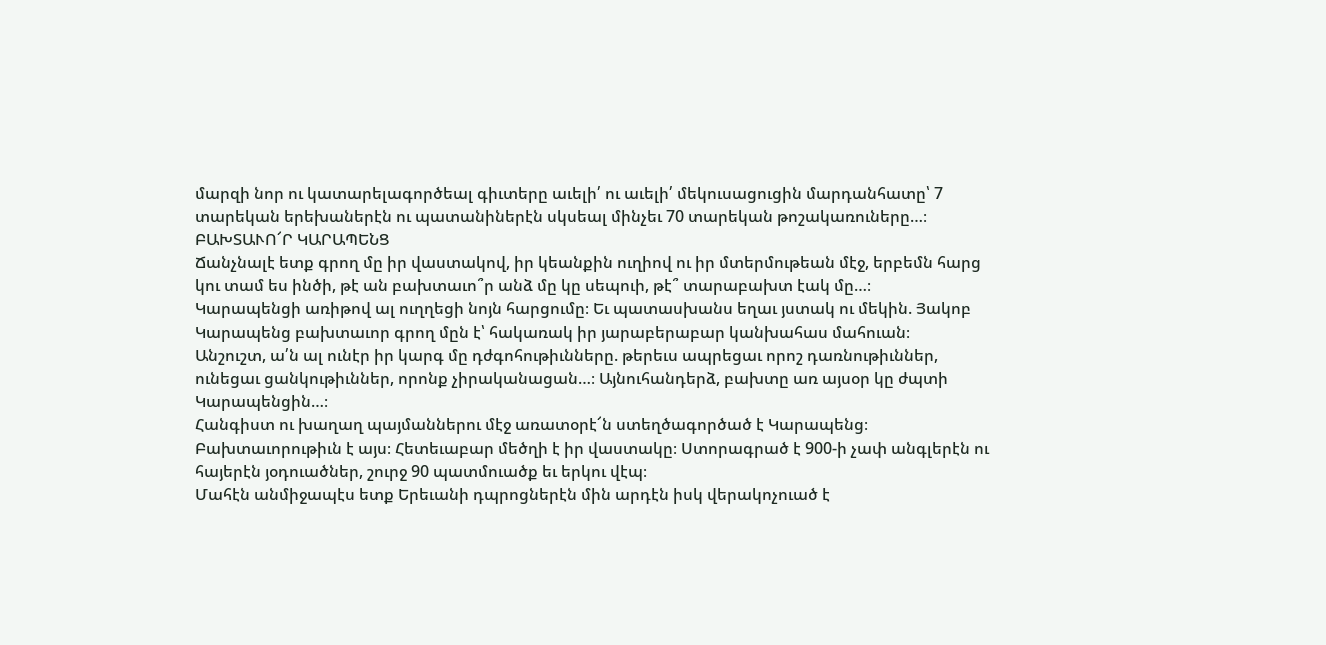մարզի նոր ու կատարելագործեալ գիւտերը աւելի՛ ու աւելի՛ մեկուսացուցին մարդանհատը՝ 7 տարեկան երեխաներէն ու պատանիներէն սկսեալ մինչեւ 70 տարեկան թոշակառուները…։
ԲԱԽՏԱՒՈ՜Ր ԿԱՐԱՊԵՆՑ
Ճանչնալէ ետք գրող մը իր վաստակով, իր կեանքին ուղիով ու իր մտերմութեան մէջ, երբեմն հարց կու տամ ես ինծի, թէ ան բախտաւո՞ր անձ մը կը սեպուի, թէ՞ տարաբախտ էակ մը…։
Կարապենցի առիթով ալ ուղղեցի նոյն հարցումը։ Եւ պատասխանս եղաւ յստակ ու մեկին. Յակոբ Կարապենց բախտաւոր գրող մըն է՝ հակառակ իր յարաբերաբար կանխահաս մահուան։
Անշուշտ, ա՛ն ալ ունէր իր կարգ մը դժգոհութիւնները. թերեւս ապրեցաւ որոշ դառնութիւններ, ունեցաւ ցանկութիւններ, որոնք չիրականացան…։ Այնուհանդերձ, բախտը առ այսօր կը ժպտի Կարապենցին…։
Հանգիստ ու խաղաղ պայմաններու մէջ առատօրէ՜ն ստեղծագործած է Կարապենց։ Բախտաւորութիւն է այս։ Հետեւաբար մեծղի է իր վաստակը։ Ստորագրած է 900-ի չափ անգլերէն ու հայերէն յօդուածներ, շուրջ 90 պատմուածք եւ երկու վէպ։
Մահէն անմիջապէս ետք Երեւանի դպրոցներէն մին արդէն իսկ վերակոչուած է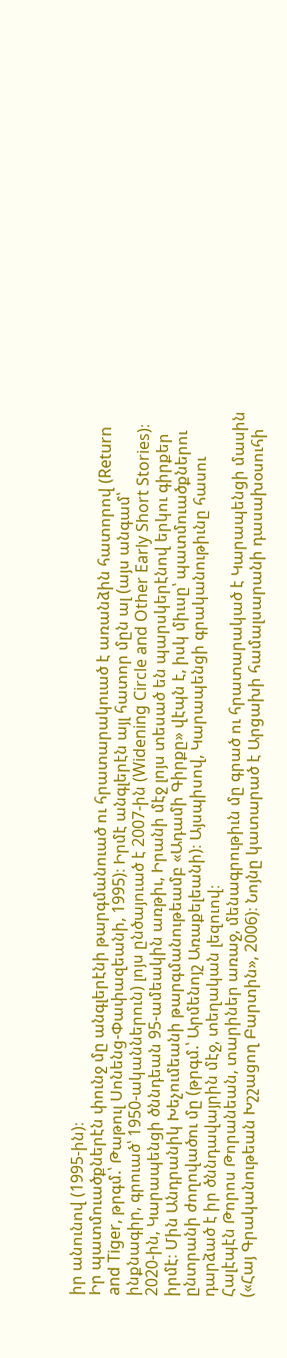իր անունով (1995-ին)։
Իր պատմուածքներէն փունջ մը անգլերէնի թարգմանուած ու հրատարակուած է առանձին հատորով (Return and Tiger, թրգմ.՝ Թաթուլ Սոնենց-Փափազեանի, 1995)։ Իրմէ անգլերէն այլ հատոր մըն ալ (այս անգամ՝ ինքնագիր, գրուած՝ 1950-ականներուն) լոյս ընծայուած է 2007-ին (Widening Circle and Other Early Short Stories)։
2020-ին, Կարապենցի ծննդեան 95-ամեակին առթիւ, Իրանի մէջ լոյս տեսած են պարսկերէնով երկու գիրքեր իրմէ։ Մին Անդրանիկ Խեչումեանի թարգմանութեամբ «Ադամի Գիրքը» վէպն է, իսկ միւսը՝ պատմուածքներու ընտրանի ժողովածու մը (թրգմ.՝ Արմենոյշ Առաքելեանի)։ Այսպիսով, Կարապենցի գրականութիւնը հասու դարձած է իր ծննդավայրին մէջ, տեղական լեզուով։
Հալէպէն Թորոս Թորանեան, տարիներ առաջ, մենագրութիւն մը գրած ու հրատարակած է Կարապենցի մասին («Հայ Գրականութեան Խշշացող Բարտին», 2006)։ Նոյնը կատարած է Արցախի համալսարանի դասախօսուհի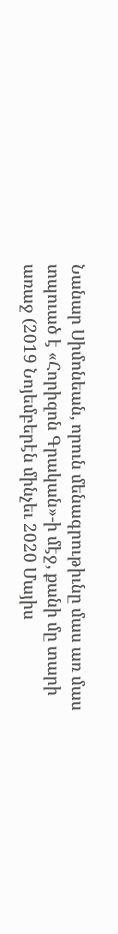Նանար Սիմոնեան, որուն մենագրութիւնը մաս առ մաս տպուած է «Հորիզոն Գրական»-ի մէջ, քանի մը տարի առաջ (2019 Նոյեմբերէն մինչեւ 2020 Մայիս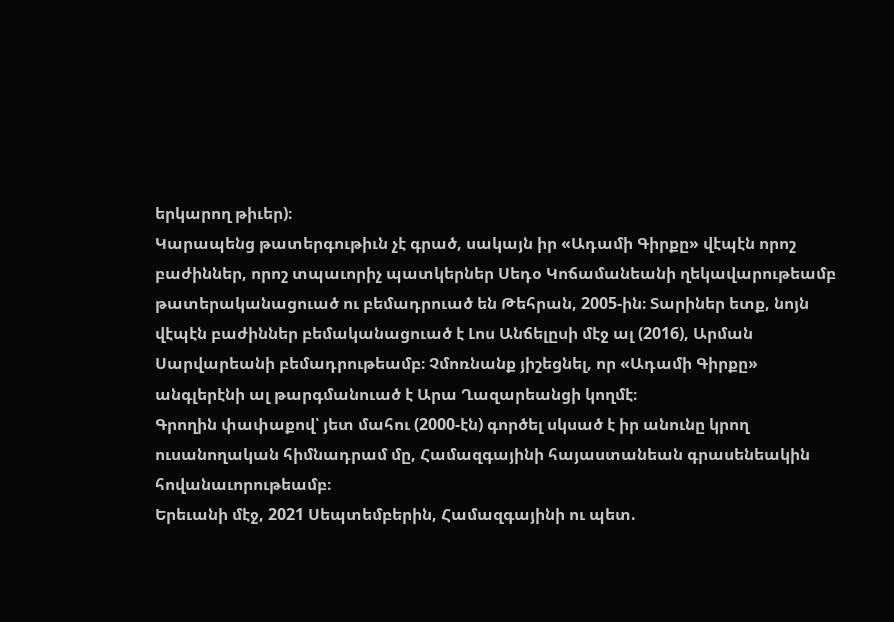երկարող թիւեր)։
Կարապենց թատերգութիւն չէ գրած, սակայն իր «Ադամի Գիրքը» վէպէն որոշ բաժիններ, որոշ տպաւորիչ պատկերներ Սեդօ Կոճամանեանի ղեկավարութեամբ թատերականացուած ու բեմադրուած են Թեհրան, 2005-ին։ Տարիներ ետք, նոյն վէպէն բաժիններ բեմականացուած է Լոս Անճելըսի մէջ ալ (2016), Արման Սարվարեանի բեմադրութեամբ։ Չմոռնանք յիշեցնել, որ «Ադամի Գիրքը» անգլերէնի ալ թարգմանուած է Արա Ղազարեանցի կողմէ։
Գրողին փափաքով՝ յետ մահու (2000-էն) գործել սկսած է իր անունը կրող ուսանողական հիմնադրամ մը, Համազգայինի հայաստանեան գրասենեակին հովանաւորութեամբ։
Երեւանի մէջ, 2021 Սեպտեմբերին, Համազգայինի ու պետ.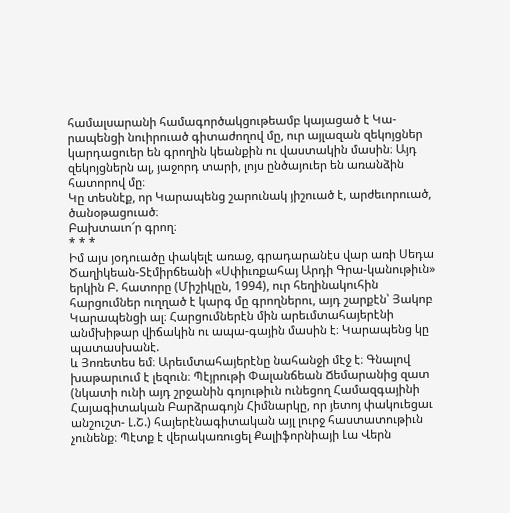համալսարանի համագործակցութեամբ կայացած է Կա-րապենցի նուիրուած գիտաժողով մը, ուր այլազան զեկոյցներ կարդացուեր են գրողին կեանքին ու վաստակին մասին։ Այդ զեկոյցներն ալ, յաջորդ տարի, լոյս ընծայուեր են առանձին հատորով մը։
Կը տեսնէք, որ Կարապենց շարունակ յիշուած է, արժեւորուած, ծանօթացուած։
Բախտաւո՜ր գրող։
* * *
Իմ այս յօդուածը փակելէ առաջ, գրադարանէս վար առի Սեդա Ծաղիկեան-Տէմիրճեանի «Սփիւռքահայ Արդի Գրա-կանութիւն» երկին Բ. հատորը (Միշիկըն, 1994), ուր հեղինակուհին հարցումներ ուղղած է կարգ մը գրողներու, այդ շարքէն՝ Յակոբ Կարապենցի ալ։ Հարցումներէն մին արեւմտահայերէնի անմխիթար վիճակին ու ապա-գային մասին է։ Կարապենց կը պատասխանէ.
և Յոռետես եմ։ Արեւմտահայերէնը նահանջի մէջ է։ Գնալով խաթարւում է լեզուն։ Պէյրութի Փալանճեան Ճեմարանից զատ (նկատի ունի այդ շրջանին գոյութիւն ունեցող Համազգայինի Հայագիտական Բարձրագոյն Հիմնարկը, որ յետոյ փակուեցաւ անշուշտ- Լ.Շ.) հայերէնագիտական այլ լուրջ հաստատութիւն չունենք։ Պէտք է վերակառուցել Քալիֆորնիայի Լա Վերն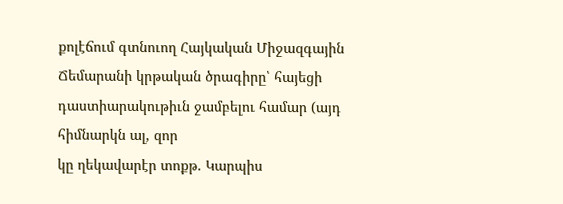քոլէճում գտնուող Հայկական Միջազգային Ճեմարանի կրթական ծրագիրը՝ հայեցի դաստիարակութիւն ջամբելու համար (այդ հիմնարկն ալ, զոր
կը ղեկավարէր տոքթ. Կարպիս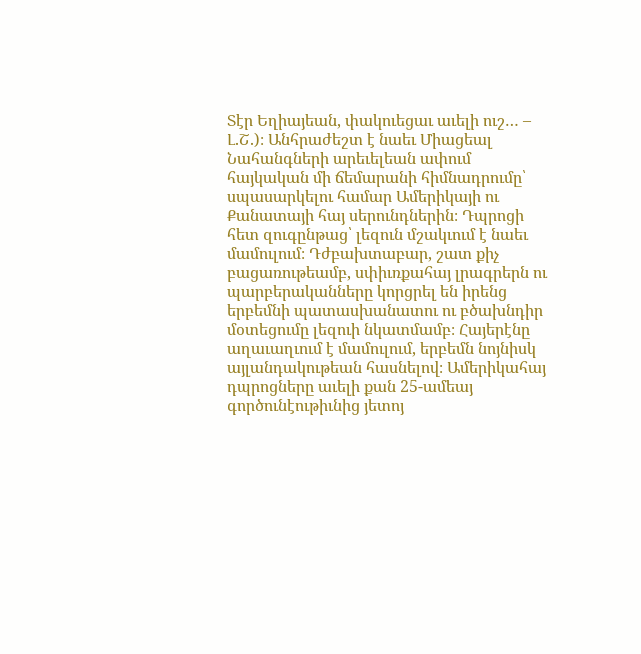Տէր Եղիայեան, փակուեցաւ աւելի ուշ… – Լ.Շ.)։ Անհրաժեշտ է նաեւ Միացեալ Նահանգների արեւելեան ափում հայկական մի ճեմարանի հիմնադրումը՝ սպասարկելու համար Ամերիկայի ու Քանատայի հայ սերունդներին։ Դպրոցի հետ զուգընթաց՝ լեզուն մշակւում է նաեւ մամուլում։ Դժբախտաբար, շատ քիչ բացառութեամբ, սփիւռքահայ լրագրերն ու պարբերականները կորցրել են իրենց երբեմնի պատասխանատու ու բծախնդիր մօտեցումը լեզուի նկատմամբ։ Հայերէնը աղաւաղւում է մամուլում, երբեմն նոյնիսկ այլանդակութեան հասնելով։ Ամերիկահայ դպրոցները աւելի քան 25-ամեայ գործունէութիւնից յետոյ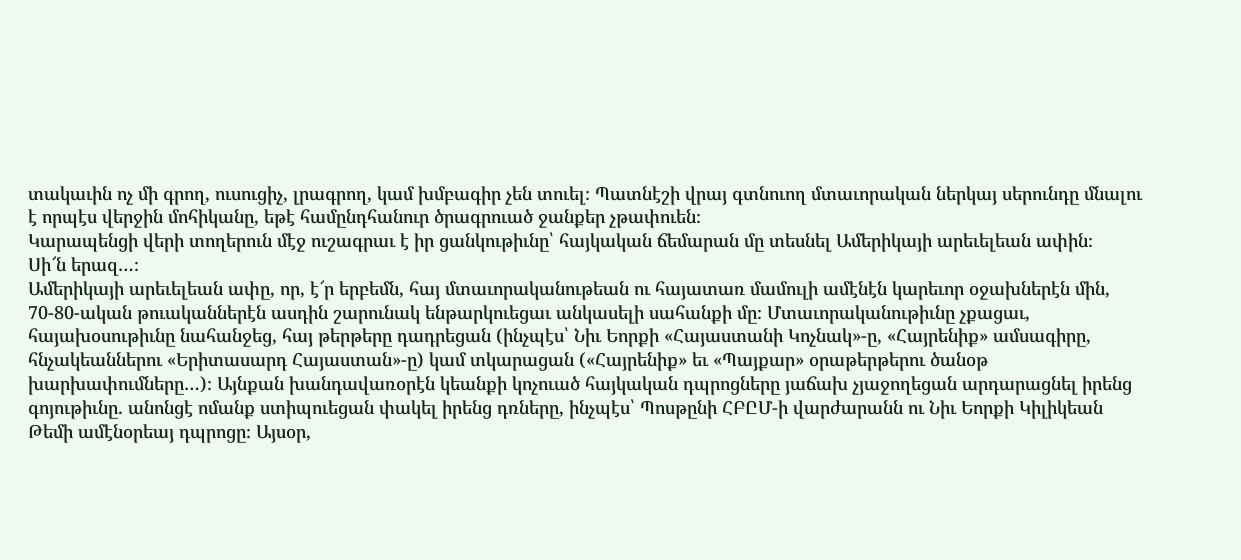տակաւին ոչ մի գրող, ուսուցիչ, լրագրող, կամ խմբագիր չեն տուել։ Պատնէշի վրայ գտնուող մտաւորական ներկայ սերունդը մնալու է որպէս վերջին մոհիկանը, եթէ համընդհանուր ծրագրուած ջանքեր չթափուեն։
Կարապենցի վերի տողերուն մէջ ուշագրաւ է իր ցանկութիւնը՝ հայկական ճեմարան մը տեսնել Ամերիկայի արեւելեան ափին։
Սի՜ն երազ…։
Ամերիկայի արեւելեան ափը, որ, է՜ր երբեմն, հայ մտաւորականութեան ու հայատառ մամուլի ամէնէն կարեւոր օջախներէն մին, 70-80-ական թուականներէն ասդին շարունակ ենթարկուեցաւ անկասելի սահանքի մը։ Մտաւորականութիւնը չքացաւ, հայախօսութիւնը նահանջեց, հայ թերթերը դադրեցան (ինչպէս՝ Նիւ Եորքի «Հայաստանի Կոչնակ»-ը, «Հայրենիք» ամսագիրը, հնչակեաններու «Երիտասարդ Հայաստան»-ը) կամ տկարացան («Հայրենիք» եւ «Պայքար» օրաթերթերու ծանօթ խարխափումները…)։ Այնքան խանդավառօրէն կեանքի կոչուած հայկական դպրոցները յաճախ չյաջողեցան արդարացնել իրենց գոյութիւնը. անոնցէ ոմանք ստիպուեցան փակել իրենց դռները, ինչպէս՝ Պոսթընի ՀԲԸՄ-ի վարժարանն ու Նիւ Եորքի Կիլիկեան Թեմի ամէնօրեայ դպրոցը։ Այսօր,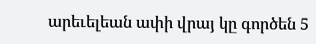արեւելեան ափի վրայ կը գործեն 5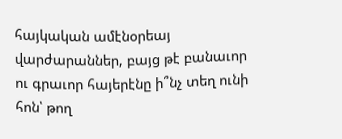հայկական ամէնօրեայ վարժարաններ, բայց թէ բանաւոր ու գրաւոր հայերէնը ի՞նչ տեղ ունի հոն՝ թող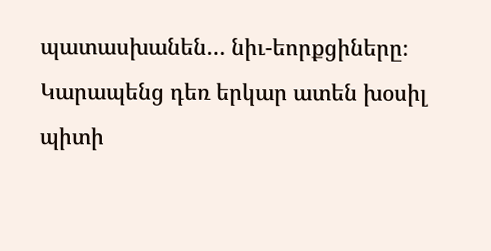պատասխանեն… նիւ-եորքցիները։
Կարապենց դեռ երկար ատեն խօսիլ պիտի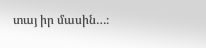տայ իր մասին…։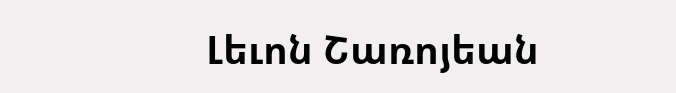Լեւոն Շառոյեան